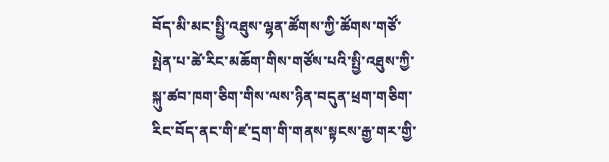བོད་མི་མང་སྤྱི་འཐུས་ལྷན་ཚོགས་ཀྱི་ཚོགས་གཙོ་སྤེན་པ་ཚེ་རིང་མཆོག་གིས་གཙོས་པའི་སྤྱི་འཐུས་ཀྱི་སྐུ་ཚབ་ཁག་ཅིག་གིས་ལས་ཉིན་བདུན་ཕྲག་གཅིག་རིང་བོད་ནང་གི་ཛ་དྲག་གི་གནས་སྟངས་རྒྱ་གར་གྱི་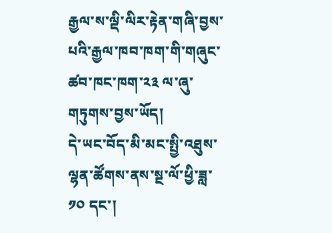རྒྱལ་ས་ལྡི་ལིར་རྟེན་གཞི་བྱས་པའི་རྒྱལ་ཁབ་ཁག་གི་གཞུང་ཚབ་ཁང་ཁག་༢༣ ལ་ཞུ་གཏུགས་བྱས་ཡོད།
དེ་ཡང་བོད་མི་མང་སྤྱི་འཐུས་ལྷན་ཚོགས་ནས་སྔ་ལོ་ཕྱི་ཟླ་ ༡༠ དང་།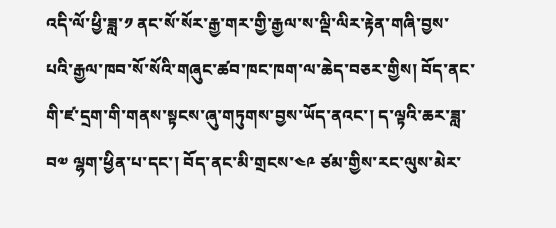འདི་ལོ་ཕྱི་ཟླ་༡ ནང་སོ་སོར་རྒྱ་གར་གྱི་རྒྱལ་ས་ལྡི་ལིར་རྟེན་གཞི་བྱས་པའི་རྒྱལ་ཁབ་སོ་སོའི་གཞུང་ཚབ་ཁང་ཁག་ལ་ཆེད་བཅར་གྱིས། བོད་ནང་གི་ཛ་དྲག་གི་གནས་སྟངས་ཞུ་གཏུགས་བྱས་ཡོད་ནའང་། ད་ལྟའི་ཆར་ཟླ་བ༧ ལྷག་ཕྱིན་པ་དང་། བོད་ནང་མི་གྲངས་༤༩ ཙམ་གྱིས་རང་ལུས་མེར་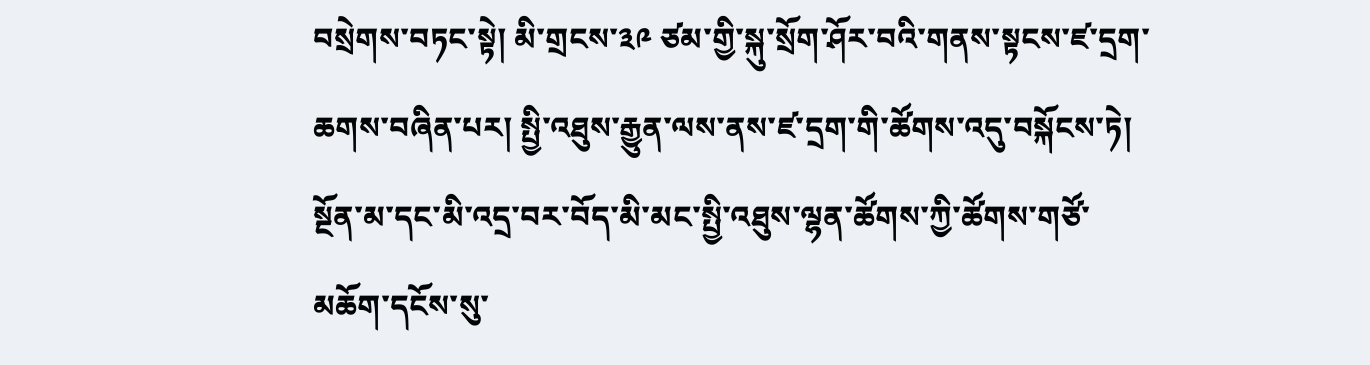བསྲེགས་བཏང་སྟེ། མི་གྲངས་༣༩ ཙམ་གྱི་སྐུ་སྲོག་ཤོར་བའི་གནས་སྟངས་ཛ་དྲག་ཆགས་བཞིན་པར། སྤྱི་འཐུས་རྒྱུན་ལས་ནས་ཛ་དྲག་གི་ཚོགས་འདུ་བསྐོངས་ཏེ། སྔོན་མ་དང་མི་འདྲ་བར་བོད་མི་མང་སྤྱི་འཐུས་ལྷན་ཚོགས་ཀྱི་ཚོགས་གཙོ་མཆོག་དངོས་སུ་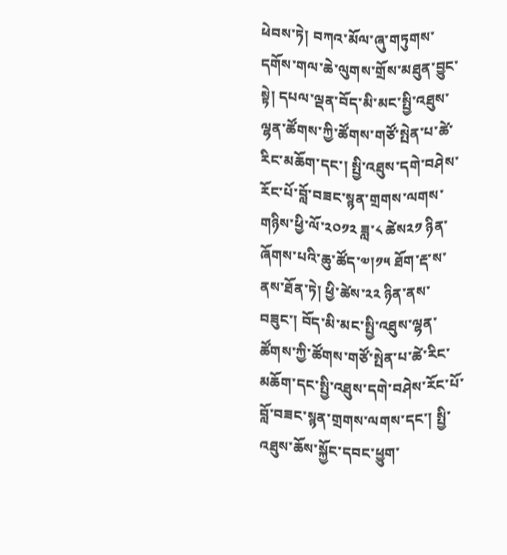ཕེབས་ཏེ། བཀའ་མོལ་ཞུ་གཏུགས་དགོས་གལ་ཆེ་ལུགས་གྲོས་མཐུན་བྱུང་སྟེ། དཔལ་ལྡན་བོད་མི་མང་སྤྱི་འཐུས་ལྷན་ཚོགས་ཀྱི་ཚོགས་གཙོ་སྤེན་པ་ཚེ་རིང་མཆོག་དང་། སྤྱི་འཐུས་དགེ་བཤེས་རོང་པོ་བློ་བཟང་སྙན་གྲགས་ལགས་གཉིས་ཕྱི་ལོ་༢༠༡༢ ཟླ་༨ ཚེས༢༡ ཉིན་ཞོགས་པའི་ཆུ་ཚོད་༧།༡༥ ཐོག་རྡ་ས་ནས་ཐོན་ཏེ། ཕྱི་ཚེས་༢༢ ཉིན་ནས་བཟུང་། བོད་མི་མང་སྤྱི་འཐུས་ལྷན་ཚོགས་ཀྱི་ཚོགས་གཙོ་སྤེན་པ་ཚེ་རིང་མཆོག་དང་སྤྱི་འཐུས་དགེ་བཤེས་རོང་པོ་བློ་བཟང་སྙན་གྲགས་ལགས་དང་། སྤྱི་འཐུས་ཆོས་སྐྱོང་དབང་ཕྱུག་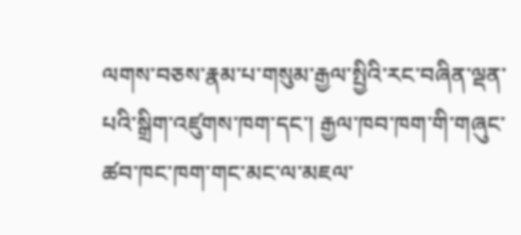ལགས་བཅས་རྣམ་པ་གསུམ་རྒྱལ་སྤྱིའི་རང་བཞིན་ལྡན་པའི་སྒྲིག་འཛུགས་ཁག་དང་། རྒྱལ་ཁབ་ཁག་གི་གཞུང་ཚབ་ཁང་ཁག་གང་མང་ལ་མཇལ་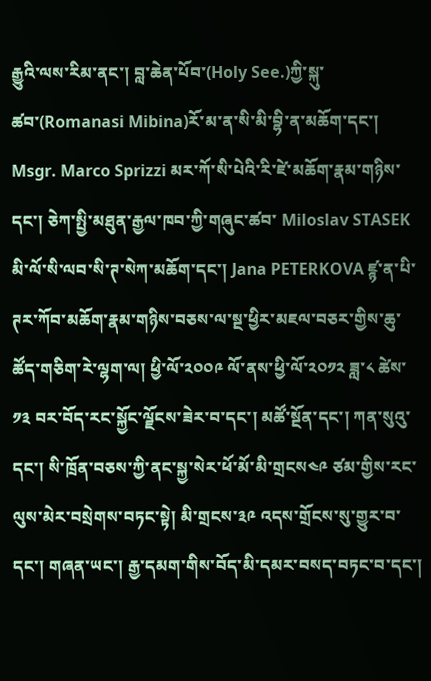རྒྱུའི་ལས་རིམ་ནང་། བླ་ཆེན་པོབ་(Holy See.)ཀྱི་སྐུ་ཚབ་(Romanasi Mibina)རོ་མ་ན་སི་མི་བྷི་ན་མཆོག་དང་། Msgr. Marco Sprizzi མར་ཀོ་སི་པེའི་རི་ཛེ་མཆོག་རྣམ་གཉིས་དང་། ཅེཀ་སྤྱི་མཐུན་རྒྱལ་ཁབ་ཀྱི་གཞུང་ཚབ་ Miloslav STASEK མི་ལོ་སི་ལབ་སི་ཊ་སེཀ་མཆོག་དང་། Jana PETERKOVA ཛྙ་ན་པི་ཊར་ཀོབ་མཆོག་རྣམ་གཉིས་བཅས་ལ་སྔ་ཕྱིར་མཇལ་བཅར་གྱིས་ཆུ་ཚོད་གཅིག་རེ་ལྷག་ལ། ཕྱི་ལོ་༢༠༠༩ ལོ་ནས་ཕྱི་ལོ་༢༠༡༢ ཟླ་༨ ཚེས་༡༣ བར་བོད་རང་སྐྱོང་ལྗོངས་ཟེར་བ་དང་། མཚོ་སྔོན་དང་། ཀན་སུའུ་དང་། སི་ཁྲོན་བཅས་ཀྱི་ནང་སྐྱ་སེར་ཕོ་མོ་མི་གྲངས༤༩ ཙམ་གྱིས་རང་ལུས་མེར་བསྲེགས་བཏང་སྟེ། མི་གྲངས་༣༩ འདས་གྲོངས་སུ་གྱུར་བ་དང་། གཞན་ཡང་། རྒྱ་དམག་གིས་བོད་མི་དམར་བསད་བཏང་བ་དང་།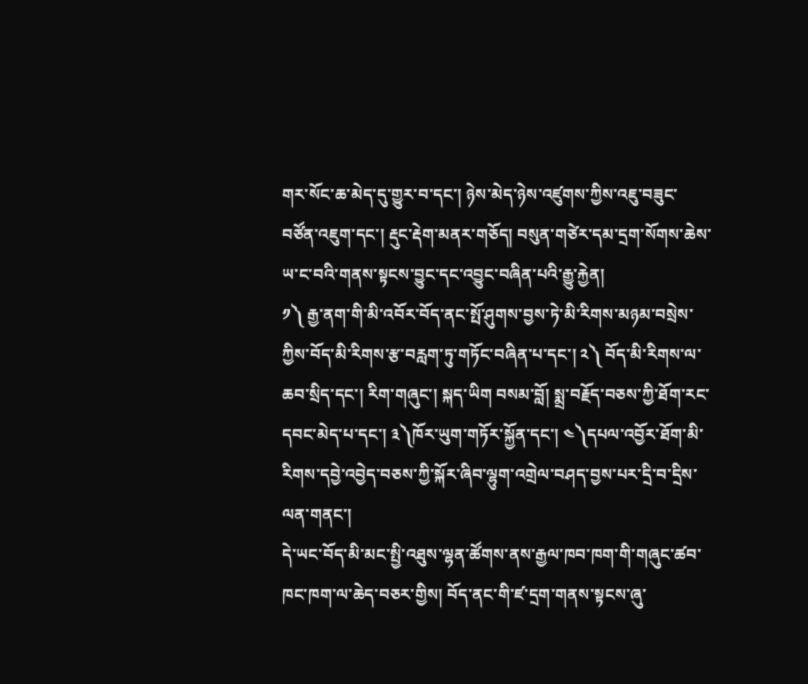གར་སོང་ཆ་མེད་དུ་གྱུར་བ་དང་། ཉེས་མེད་ཉེས་འཛུགས་ཀྱིས་འཇུ་བཟུང་བཙོན་འཇུག་དང་། རྡུང་རྡེག་མནར་གཅོད། བསུན་གཙེར་དམ་དྲག་སོགས་ཆེས་ཡ་ང་བའི་གནས་སྟངས་བྱུང་དང་འབྱུང་བཞིན་པའི་རྒྱུ་རྐྱེན།
༡༽ རྒྱ་ནག་གི་མི་འབོར་བོད་ནང་སྤོ་ཤུགས་བྱས་ཏེ་མི་རིགས་མཉམ་བསྲེས་ཀྱིས་བོད་མི་རིགས་རྩ་བརླག་ཏུ་གཏོང་བཞིན་པ་དང་། ༢༽ བོད་མི་རིགས་ལ་ཆབ་སྲིད་དང་། རིག་གཞུང་། སྐད་ཡིག བསམ་བློ། སྨྲ་བརྗོད་བཅས་ཀྱི་ཐོག་རང་དབང་མེད་པ་དང་། ༣༽ཁོར་ཡུག་གཏོར་སྐྱོན་དང་། ༤༽དཔལ་འབྱོར་ཐོག་མི་རིགས་དབྱེ་འབྱེད་བཅས་ཀྱི་སྐོར་ཞིབ་ལྷུག་འགྲེལ་བཤད་བྱས་པར་དྲི་བ་དྲིས་ལན་གནང་།
དེ་ཡང་བོད་མི་མང་སྤྱི་འཐུས་ལྷན་ཚོགས་ནས་རྒྱལ་ཁབ་ཁག་གི་གཞུང་ཚབ་ཁང་ཁག་ལ་ཆེད་བཅར་གྱིས། བོད་ནང་གི་ཛ་དྲག་གནས་སྟངས་ཞུ་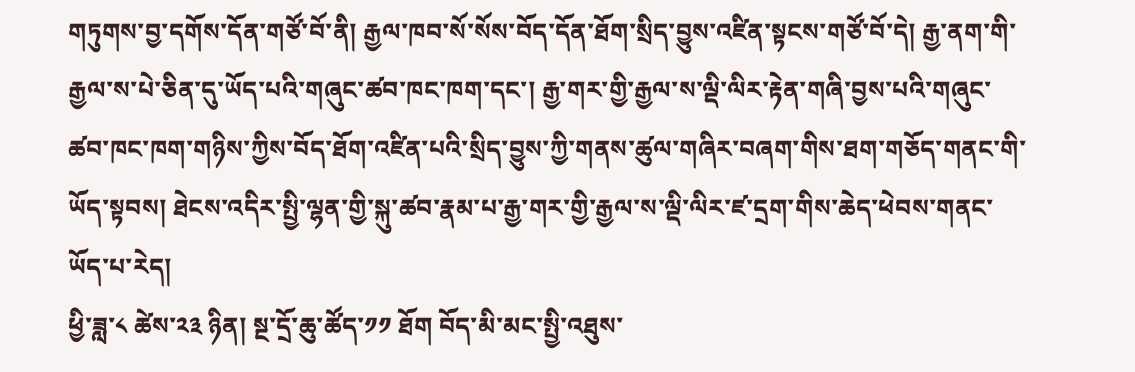གཏུགས་བྱ་དགོས་དོན་གཙོ་བོ་ནི། རྒྱལ་ཁབ་སོ་སོས་བོད་དོན་ཐོག་སྲིད་བྱུས་འཛིན་སྟངས་གཙོ་བོ་དེ། རྒྱ་ནག་གི་རྒྱལ་ས་པེ་ཅིན་དུ་ཡོད་པའི་གཞུང་ཚབ་ཁང་ཁག་དང་། རྒྱ་གར་གྱི་རྒྱལ་ས་ལྡི་ལིར་རྟེན་གཞི་བྱས་པའི་གཞུང་ཚབ་ཁང་ཁག་གཉིས་ཀྱིས་བོད་ཐོག་འཛིན་པའི་སྲིད་བྱུས་ཀྱི་གནས་ཚུལ་གཞིར་བཞག་གིས་ཐག་གཅོད་གནང་གི་ཡོད་སྟབས། ཐེངས་འདིར་སྤྱི་ལྷན་གྱི་སྐུ་ཚབ་རྣམ་པ་རྒྱ་གར་གྱི་རྒྱལ་ས་ལྡི་ལིར་ཛ་དྲག་གིས་ཆེད་ཕེབས་གནང་ཡོད་པ་རེད།
ཕྱི་ཟླ་༨ ཚེས་༢༣ ཉིན། སྔ་དྲོ་ཆུ་ཚོད་༡༡ ཐོག བོད་མི་མང་སྤྱི་འཐུས་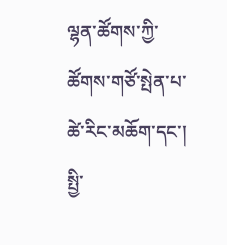ལྷན་ཚོགས་ཀྱི་ཚོགས་གཙོ་སྤེན་པ་ཚེ་རིང་མཆོག་དང་། སྤྱི་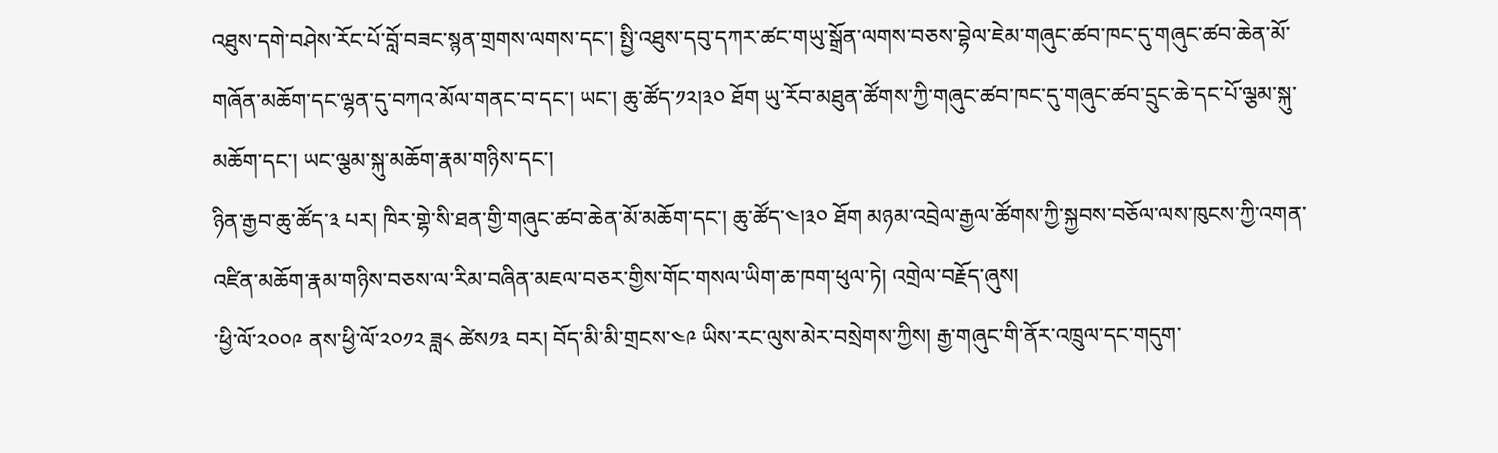འཐུས་དགེ་བཤེས་རོང་པོ་བློ་བཟང་སྙན་གྲགས་ལགས་དང་། སྤྱི་འཐུས་དབུ་དཀར་ཚང་གཡུ་སྒྲོན་ལགས་བཅས་བྷེལ་ཇེམ་གཞུང་ཚབ་ཁང་དུ་གཞུང་ཚབ་ཆེན་མོ་གཞོན་མཆོག་དང་ལྷན་དུ་བཀའ་མོལ་གནང་བ་དང་། ཡང་། ཆུ་ཚོད་༡༢།༣༠ ཐོག ཡུ་རོབ་མཐུན་ཚོགས་ཀྱི་གཞུང་ཚབ་ཁང་དུ་གཞུང་ཚབ་དྲུང་ཆེ་དང་པོ་ལྕམ་སྐུ་མཆོག་དང་། ཡང་ལྕམ་སྐུ་མཆོག་རྣམ་གཉིས་དང་།
ཉིན་རྒྱབ་ཆུ་ཚོད་༣ པར། ཁིར་གྷེ་སི་ཐན་གྱི་གཞུང་ཚབ་ཆེན་མོ་མཆོག་དང་། ཆུ་ཚོད་༤།༣༠ ཐོག མཉམ་འབྲེལ་རྒྱལ་ཚོགས་ཀྱི་སྐྱབས་བཅོལ་ལས་ཁུངས་ཀྱི་འགན་འཛིན་མཆོག་རྣམ་གཉིས་བཅས་ལ་རིམ་བཞིན་མཇལ་བཅར་གྱིས་གོང་གསལ་ཡིག་ཆ་ཁག་ཕུལ་ཏེ། འགྲེལ་བརྗོད་ཞུས།
་ཕྱི་ལོ་༢༠༠༩ ནས་ཕྱི་ལོ་༢༠༡༢ ཟླ༨ ཚེས༡༣ བར། བོད་མི་མི་གྲངས་༤༩ ཡིས་རང་ལུས་མེར་བསྲེགས་ཀྱིས། རྒྱ་གཞུང་གི་ནོར་འཁྲུལ་དང་གདུག་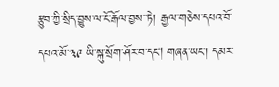རྩུབ་ཀྱི་སྲིད་བྱུས་ལ་ངོ་རྒོལ་བྱས་་ཏེ། རྒྱལ་གཅེས་དཔའ་བོ་དཔའ་མོ་༣༩ ཡི་སྐུ་སྲོག་ཤོར་བ་དང། གཞན་ཡང་། དམར་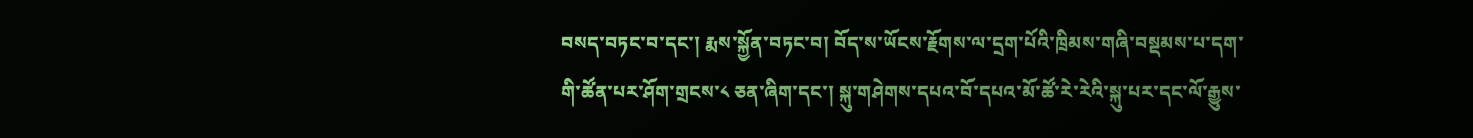བསད་བཏང་བ་དང་། རྨས་སྐྱོན་བཏང་བ། བོད་ས་ཡོངས་རྗོགས་ལ་དྲག་པོའི་ཁྲིམས་གཞི་བསྡམས་པ་དག་གི་ཚོན་པར་ཤོག་གྲངས་༨ ཅན་ཞིག་དང་། སྐུ་གཤེགས་དཔའ་བོ་དཔའ་མོ་ཚོ་རེ་རེའི་སྐུ་པར་དང་ལོ་རྒྱུས་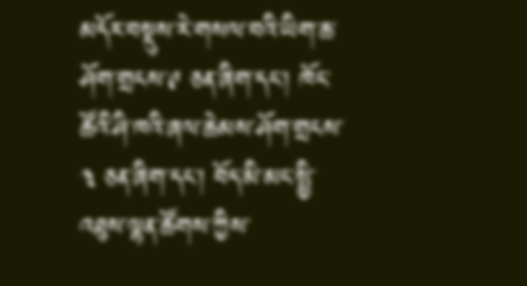མདོར་བསྡུས་རེ་གསལ་བའི་ཡིག་ཆ་ཤོག་གྲངས་༩ ཅན་ཞིག་དང་། ཁོང་ཚོའི་ཤི་ཁའི་ཞལ་ཆེམས་ཤོག་གྲངས་༣ ཅན་ཞིག་དང་། བོད་མི་མང་སྤྱི་འཐུས་ལྷན་ཚོགས་ཀྱིས་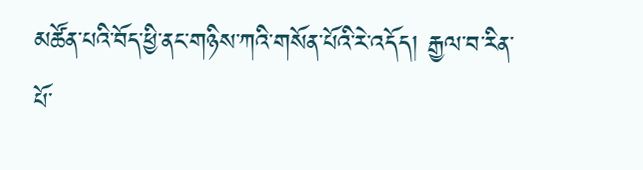མཚོན་པའི་བོད་ཕྱི་ནང་གཉིས་ཀའི་གསོན་པོའི་རེ་འདོད། རྒྱལ་བ་རིན་པོ་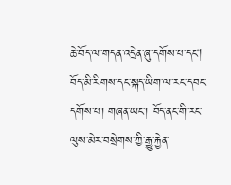ཆེ་བོད་ལ་གདན་འདྲེན་ཞུ་དགོས་པ་དང། བོད་མི་རིགས་དང་སྐད་ཡིག་ལ་རང་དབང་དགོས་པ། གཞན་ཡང་། བོད་ནང་གི་རང་ལུས་མེར་བསྲེགས་ཀྱི་རྒྱུ་རྐྱེན་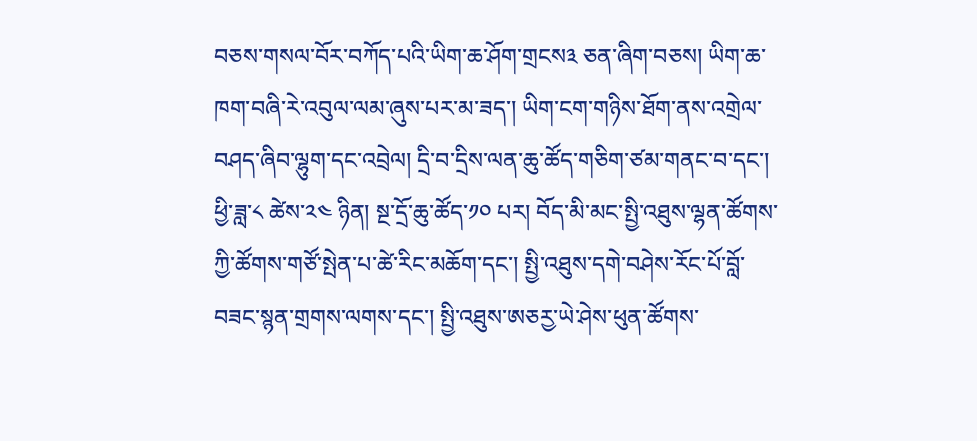བཅས་གསལ་བོར་བཀོད་པའི་ཡིག་ཆ་ཤོག་གྲངས༣ ཅན་ཞིག་བཅས། ཡིག་ཆ་ཁག་བཞི་རེ་འབུལ་ལམ་ཞུས་པར་མ་ཟད་། ཡིག་ངག་གཉིས་ཐོག་ནས་འགྲེལ་བཤད་ཞིབ་ལྷུག་དང་འབྲེལ། དྲི་བ་དྲིས་ལན་ཆུ་ཚོད་གཅིག་ཙམ་གནང་བ་དང་། ཕྱི་ཟླ་༨ ཚེས་༢༤ ཉིན། སྔ་དྲོ་ཆུ་ཚོད་༡༠ པར། བོད་མི་མང་སྤྱི་འཐུས་ལྷན་ཚོགས་ཀྱི་ཚོགས་གཙོ་སྤེན་པ་ཚེ་རིང་མཆོག་དང་། སྤྱི་འཐུས་དགེ་བཤེས་རོང་པོ་བློ་བཟང་སྙན་གྲགས་ལགས་དང་། སྤྱི་འཐུས་ཨཅརྱ་ཡེ་ཤེས་ཕུན་ཚོགས་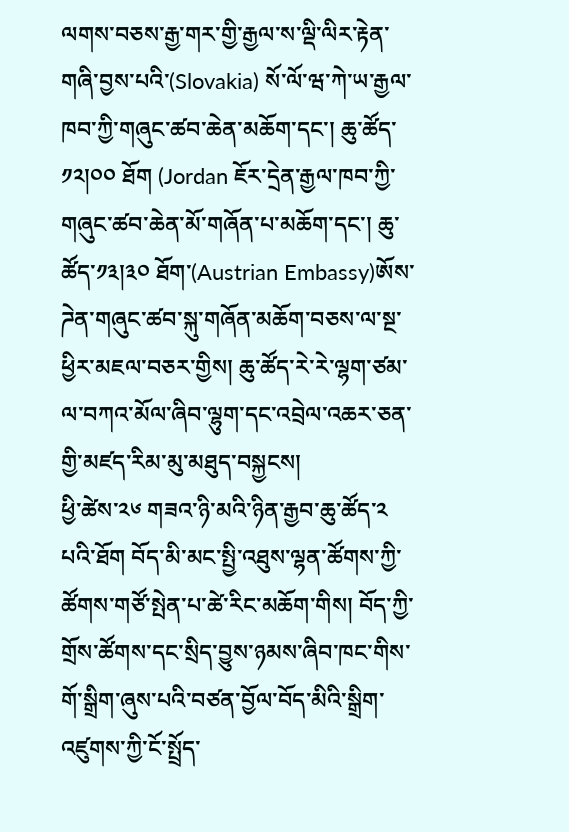ལགས་བཅས་རྒྱ་གར་གྱི་རྒྱལ་ས་ལྡི་ལིར་རྟེན་གཞི་བྱས་པའི་(Slovakia) སོ་ལོ་ཝ་ཀེ་ཡ་རྒྱལ་ཁབ་ཀྱི་གཞུང་ཚབ་ཆེན་མཆོག་དང་། ཆུ་ཚོད་༡༢།༠༠ ཐོག (Jordan ཇོར་དྲེན་རྒྱལ་ཁབ་ཀྱི་གཞུང་ཚབ་ཆེན་མོ་གཞོན་པ་མཆོག་དང་། ཆུ་ཚོད་༡༣།༣༠ ཐོག་(Austrian Embassy)ཨོས་ཌེན་གཞུང་ཚབ་སྐུ་གཞོན་མཆོག་བཅས་ལ་སྔ་ཕྱིར་མཇལ་བཅར་གྱིས། ཆུ་ཚོད་རེ་རེ་ལྷག་ཙམ་ལ་བཀའ་མོལ་ཞིབ་ལྷུག་དང་འབྲེལ་འཆར་ཅན་གྱི་མཛད་རིམ་མུ་མཐུད་བསྐྱངས།
ཕྱི་ཚེས་༢༦ གཟའ་ཉི་མའི་ཉིན་རྒྱབ་ཆུ་ཚོད་༢ པའི་ཐོག བོད་མི་མང་སྤྱི་འཐུས་ལྷན་ཚོགས་ཀྱི་ཚོགས་གཙོ་སྤེན་པ་ཚེ་རིང་མཆོག་གིས། བོད་ཀྱི་གྲོས་ཚོགས་དང་སྲིད་བྱུས་ཉམས་ཞིབ་ཁང་གིས་གོ་སྒྲིག་ཞུས་པའི་བཙན་བྱོལ་བོད་མིའི་སྒྲིག་འཛུགས་ཀྱི་ངོ་སྤྲོད་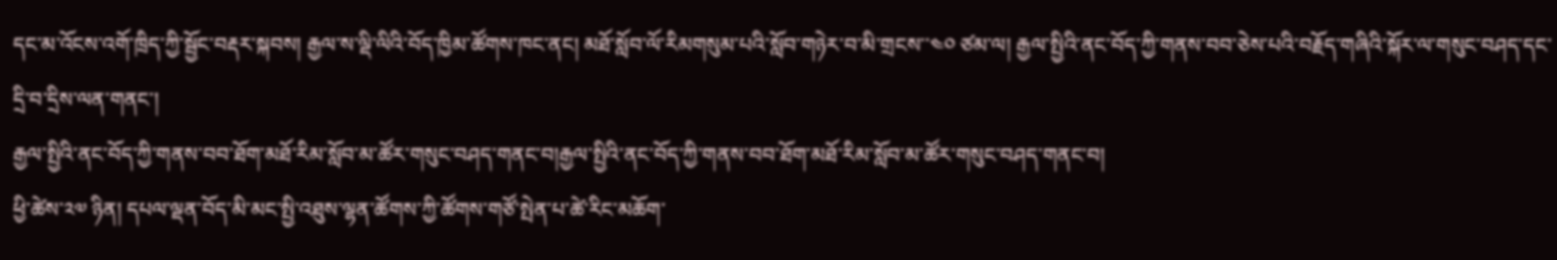དང་མ་འོངས་འགོ་ཁྲིད་ཀྱི་སྦྱོང་བརྡར་སྐབས། རྒྱལ་ས་ལྡི་ལིའི་བོད་ཁྱིམ་ཚོགས་ཁང་ནང། མཐོ་སློབ་ལོ་རིམགསུམ་པའི་སློབ་གཉེར་བ་མི་གྲངས་་༤༠ ཙམ་ལ། རྒྱལ་སྤྱིའི་ནང་བོད་ཀྱི་གནས་བབ་ཅེས་པའི་བརྗོད་གཞིའི་སྐོར་ལ་གསུང་བཤད་དང་དྲི་བ་དྲིས་ལན་གནང་།
རྒྱལ་སྤྱིའི་ནང་བོད་ཀྱི་གནས་བབ་ཐོག་མཐོ་རིམ་སློབ་མ་ཚོར་གསུང་བཤད་གནང་བ།རྒྱལ་སྤྱིའི་ནང་བོད་ཀྱི་གནས་བབ་ཐོག་མཐོ་རིམ་སློབ་མ་ཚོར་གསུང་བཤད་གནང་བ།
ཕྱི་ཚེས་༢༧ ཉིན། དཔལ་ལྡན་བོད་མི་མང་སྤྱི་འཐུས་ལྷན་ཚོགས་ཀྱི་ཚོགས་གཙོ་སྤེན་པ་ཚེ་རིང་མཆོག་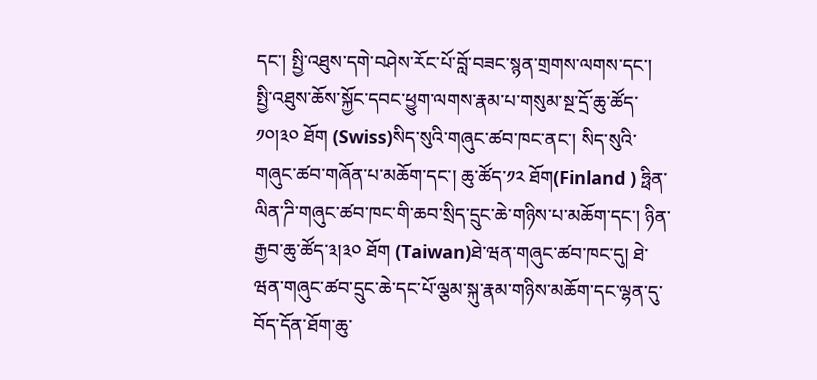དང་། སྤྱི་འཐུས་དགེ་བཤེས་རོང་པོ་བློ་བཟང་སྙན་གྲགས་ལགས་དང་། སྤྱི་འཐུས་ཆོས་སྐྱོང་དབང་ཕྱུག་ལགས་རྣམ་པ་གསུམ་སྔ་དྲོ་ཆུ་ཚོད་༡༠།༣༠ ཐོག (Swiss)སིད་སུའི་གཞུང་ཚབ་ཁང་ནང་། སིད་སུའི་གཞུང་ཚབ་གཞོན་པ་མཆོག་དང་། ཆུ་ཚོད་༡༢ ཐོག(Finland ) ཧྥིན་ལིན་ཌི་གཞུང་ཚབ་ཁང་གི་ཆབ་སྲིད་དྲུང་ཆེ་གཉིས་པ་མཆོག་དང་། ཉིན་རྒྱབ་ཆུ་ཚོད་༣།༣༠ ཐོག (Taiwan)ཐེ་ཝན་གཞུང་ཚབ་ཁང་དུ། ཐེ་ཝན་གཞུང་ཚབ་དྲུང་ཆེ་དང་པོ་ལྕམ་སྐུ་རྣམ་གཉིས་མཆོག་དང་ལྷན་དུ་བོད་དོན་ཐོག་ཆུ་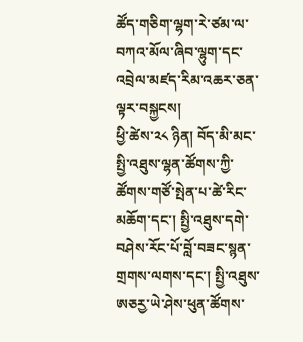ཚོད་གཅིག་ལྷག་རེ་ཙམ་ལ་བཀའ་མོལ་ཞིབ་ལྷུག་དང་འབྲེལ་མཛད་རིམ་འཆར་ཅན་ལྟར་བསྐྱངས།
ཕྱི་ཚེས་༢༨ ཉིན། བོད་མི་མང་སྤྱི་འཐུས་ལྷན་ཚོགས་ཀྱི་ཚོགས་གཙོ་སྤེན་པ་ཚེ་རིང་མཆོག་དང་། སྤྱི་འཐུས་དགེ་བཤེས་རོང་པོ་བློ་བཟང་སྙན་གྲགས་ལགས་དང་། སྤྱི་འཐུས་ཨཅརྱ་ཡེ་ཤེས་ཕུན་ཚོགས་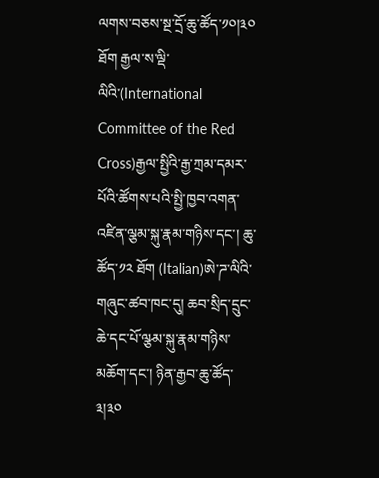ལགས་བཅས་སྔ་དྲོ་ཆུ་ཚོད་༡༠།༣༠ ཐོག རྒྱལ་ས་ལྡི་ལིའི་(International Committee of the Red Cross)རྒྱལ་སྤྱིའི་རྒྱ་ཀྲམ་དམར་པོའི་ཚོགས་པའི་སྤྱི་ཁྱབ་འགན་འཛིན་ལྕམ་སྐུ་རྣམ་གཉིས་དང་། ཆུ་ཚོད་༡༢ ཐོག (Italian)ཨེ་ཌ་ལིའི་གཞུང་ཚབ་ཁང་དུ། ཆབ་སྲིད་དྲུང་ཆེ་དང་པོ་ལྩམ་སྐུ་རྣམ་གཉིས་མཆོག་དང་། ཉིན་རྒྱབ་ཆུ་ཚོད་༣།༣༠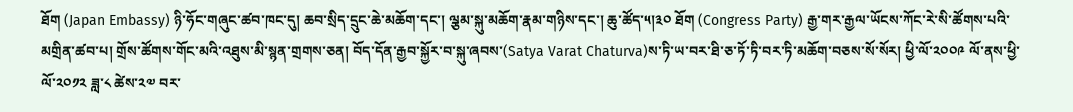ཐོག (Japan Embassy) ཉི་ཧོང་གཞུང་ཚབ་ཁང་དུ། ཆབ་སྲིད་དྲུང་ཆེ་མཆོག་དང་། ལྕམ་སྐུ་མཆོག་རྣམ་གཉིས་དང་། ཆུ་ཚོད་༥།༣༠ ཐོག (Congress Party) རྒྱ་གར་རྒྱལ་ཡོངས་ཀོང་རེ་སི་ཚོགས་པའི་མགྲིན་ཚབ་པ། གྲོས་ཚོགས་གོང་མའི་འཐུས་མི་སྙན་གྲགས་ཅན། བོད་དོན་རྒྱབ་སྐྱོར་བ་སྐུ་ཞབས་(Satya Varat Chaturva)ས་ཏི་ཡ་བར་ཐི་ཅ་ཏོ་ཏི་བར་ཏི་མཆོག་བཅས་སོ་སོར། ཕྱི་ལོ་༢༠༠༩ ལོ་ནས་ཕྱི་ལོ་༢༠༡༢ ཟླ་༨ ཚེས་༢༧ བར་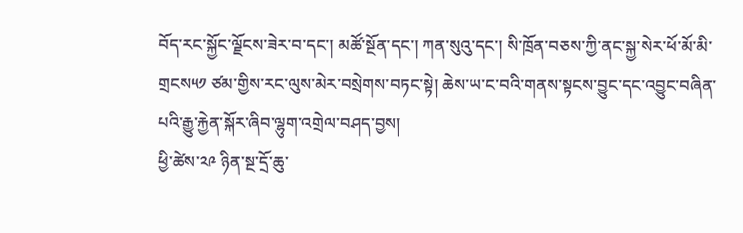བོད་རང་སྐྱོང་ལྗོངས་ཟེར་བ་དང་། མཚོ་སྔོན་དང་། ཀན་སུའུ་དང་། སི་ཁྲོན་བཅས་ཀྱི་ནང་སྐྱ་སེར་ཕོ་མོ་མི་གྲངས༥༡ ཙམ་གྱིས་རང་ལུས་མེར་བསྲེགས་བཏང་སྟེ། ཆེས་ཡ་ང་བའི་གནས་སྟངས་བྱུང་དང་འབྱུང་བཞིན་པའི་རྒྱུ་རྐྱེན་སྐོར་ཞིབ་ལྷུག་འགྲེལ་བཤད་བྱས།
ཕྱི་ཚེས་༢༩ ཉིན་སྔ་དྲོ་ཆུ་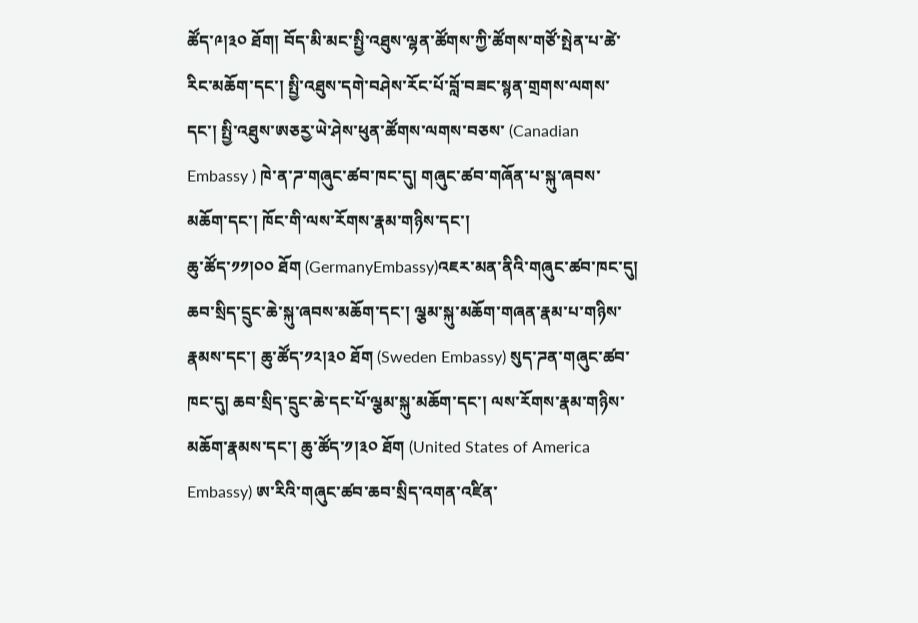ཚོད་༩།༣༠ ཐོག། བོད་མི་མང་སྤྱི་འཐུས་ལྷན་ཚོགས་ཀྱི་ཚོགས་གཙོ་སྤེན་པ་ཚེ་རིང་མཆོག་དང་། སྤྱི་འཐུས་དགེ་བཤེས་རོང་པོ་བློ་བཟང་སྙན་གྲགས་ལགས་དང་། སྤྱི་འཐུས་ཨཅརྱ་ཡེ་ཤེས་ཕུན་ཚོགས་ལགས་བཅས་ (Canadian Embassy ) ཁེ་ན་ཌ་གཞུང་ཚབ་ཁང་དུ། གཞུང་ཚབ་གཞོན་པ་སྐུ་ཞབས་མཆོག་དང་། ཁོང་གི་ལས་རོགས་རྣམ་གཉིས་དང་།
ཆུ་ཚོད་༡༡།༠༠ ཐོག (GermanyEmbassy)འཇར་མན་ནིའི་གཞུང་ཚབ་ཁང་དུ། ཆབ་སྲིད་དྲུང་ཆེ་སྐུ་ཞབས་མཆོག་དང་། ལྕམ་སྐུ་མཆོག་གཞན་རྣམ་པ་གཉིས་རྣམས་དང་། ཆུ་ཚོད་༡༢།༣༠ ཐོག (Sweden Embassy) སུད་ཌན་གཞུང་ཚབ་ཁང་དུ། ཆབ་སྲིད་དྲུང་ཆེ་དང་པོ་ལྕམ་སྐུ་མཆོག་དང་། ལས་རོགས་རྣམ་གཉིས་མཆོག་རྣམས་དང་། ཆུ་ཚོད་༡།༣༠ ཐོག (United States of America Embassy) ཨ་རིའི་གཞུང་ཚབ་ཆབ་སྲིད་འགན་འཛིན་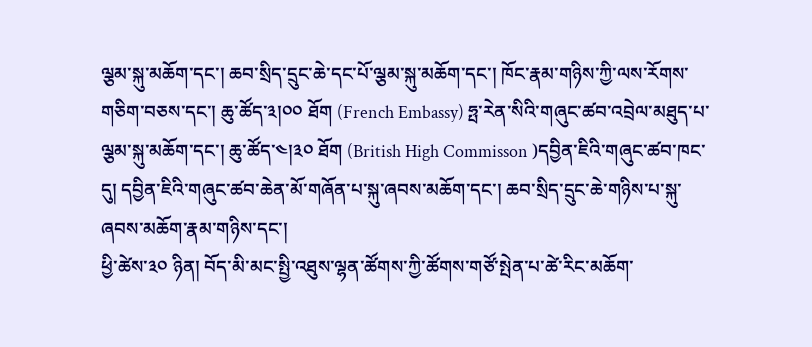ལྕམ་སྐུ་མཆོག་དང་། ཆབ་སྲིད་དྲུང་ཆེ་དང་པོ་ལྕམ་སྐུ་མཆོག་དང་། ཁོང་རྣམ་གཉིས་ཀྱི་ལས་རོགས་གཅིག་བཅས་དང་། ཆུ་ཚོད་༣།༠༠ ཐོག (French Embassy) ཧྤ་རེན་སིའི་གཞུང་ཚབ་འབྲེལ་མཐུད་པ་ལྕམ་སྐུ་མཆོག་དང་། ཆུ་ཚོད་༤།༣༠ ཐོག (British High Commisson )དབྱིན་ཇིའི་གཞུང་ཚབ་ཁང་དུ། དབྱིན་ཇིའི་གཞུང་ཚབ་ཆེན་མོ་གཞོན་པ་སྐུ་ཞབས་མཆོག་དང་། ཆབ་སྲིད་དྲུང་ཆེ་གཉིས་པ་སྐུ་ཞབས་མཆོག་རྣམ་གཉིས་དང་།
ཕྱི་ཚེས་༣༠ ཉིན། བོད་མི་མང་སྤྱི་འཐུས་ལྷན་ཚོགས་ཀྱི་ཚོགས་གཙོ་སྤེན་པ་ཚེ་རིང་མཆོག་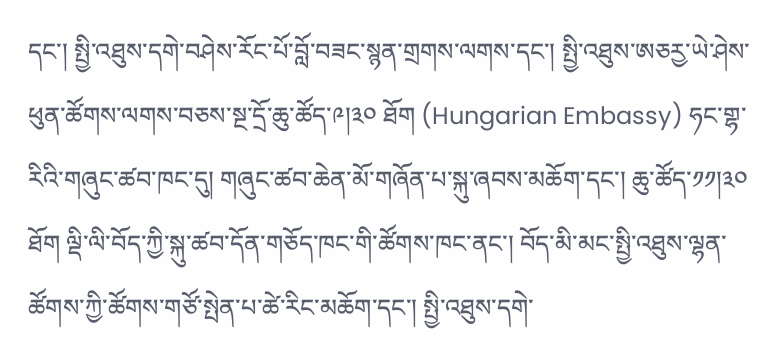དང་། སྤྱི་འཐུས་དགེ་བཤེས་རོང་པོ་བློ་བཟང་སྙན་གྲགས་ལགས་དང་། སྤྱི་འཐུས་ཨཅརྱ་ཡེ་ཤེས་ཕུན་ཚོགས་ལགས་བཅས་སྔ་དྲོ་ཆུ་ཚོད་༩།༣༠ ཐོག (Hungarian Embassy) ཧང་གྷ་རིའི་གཞུང་ཚབ་ཁང་དུ། གཞུང་ཚབ་ཆེན་མོ་གཞོན་པ་སྐུ་ཞབས་མཆོག་དང་། ཆུ་ཚོད་༡༡།༣༠ ཐོག ལྡི་ལི་བོད་ཀྱི་སྐུ་ཚབ་དོན་གཅོད་ཁང་གི་ཚོགས་ཁང་ནང་། བོད་མི་མང་སྤྱི་འཐུས་ལྷན་ཚོགས་ཀྱི་ཚོགས་གཙོ་སྤེན་པ་ཚེ་རིང་མཆོག་དང་། སྤྱི་འཐུས་དགེ་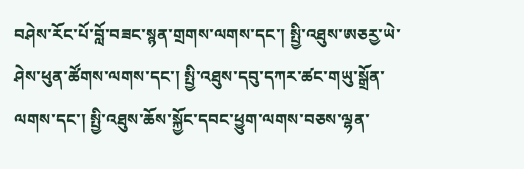བཤེས་རོང་པོ་བློ་བཟང་སྙན་གྲགས་ལགས་དང་། སྤྱི་འཐུས་ཨཅརྱ་ཡེ་ཤེས་ཕུན་ཚོགས་ལགས་དང་། སྤྱི་འཐུས་དབུ་དཀར་ཚང་གཡུ་སྒྲོན་ལགས་དང་། སྤྱི་འཐུས་ཆོས་སྐྱོང་དབང་ཕྱུག་ལགས་བཅས་ལྷན་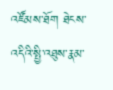འཛོམས་ཐོག ཐེངས་འདིའི་སྤྱི་འཐུས་རྣམ་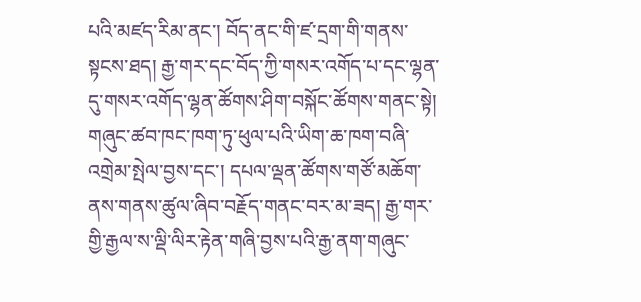པའི་མཛད་རིམ་ནང་། བོད་ནང་གི་ཛ་དྲག་གི་གནས་སྟངས་ཐད། རྒྱ་གར་དང་བོད་ཀྱི་གསར་འགོད་པ་དང་ལྷན་དུ་གསར་འགོད་ལྷན་ཚོགས་ཤིག་བསྐོང་ཚོགས་གནང་སྟེ། གཞུང་ཚབ་ཁང་ཁག་ཏུ་ཕུལ་པའི་ཡིག་ཆ་ཁག་བཞི་འགྲེམ་སྤེལ་བྱས་དང་། དཔལ་ལྡན་ཚོགས་གཙོ་མཆོག་ནས་གནས་ཚུལ་ཞིབ་བརྗོད་གནང་བར་མ་ཟད། རྒྱ་གར་གྱི་རྒྱལ་ས་ལྡི་ལིར་རྟེན་གཞི་བྱས་པའི་རྒྱ་ནག་གཞུང་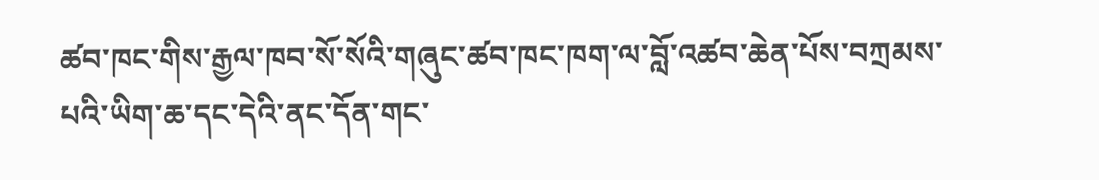ཚབ་ཁང་གིས་རྒྱལ་ཁབ་སོ་སོའི་གཞུང་ཚབ་ཁང་ཁག་ལ་བློ་འཚབ་ཆེན་པོས་བཀྲམས་པའི་ཡིག་ཆ་དང་དེའི་ནང་དོན་གང་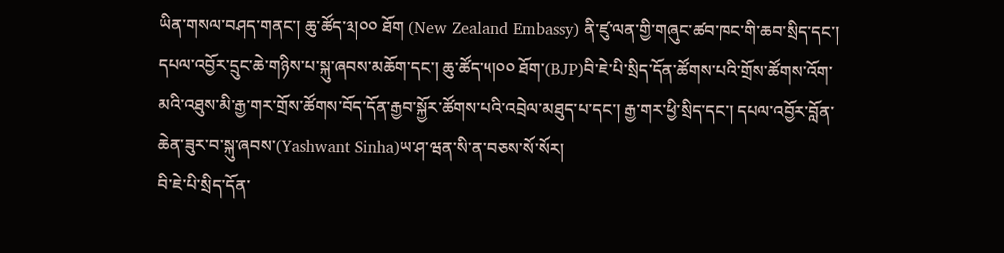ཡིན་གསལ་བཤད་གནང་། ཆུ་ཚོད་༣།༠༠ ཐོག (New Zealand Embassy) ནི་ཛུ་ལན་གྱི་གཞུང་ཚབ་ཁང་གི་ཆབ་སྲིད་དང་། དཔལ་འབྱོར་དྲུང་ཆེ་གཉིས་པ་སྐུ་ཞབས་མཆོག་དང་། ཆུ་ཚོད་༥།༠༠ ཐོག་(BJP)བི་ཇེ་པི་སྲིད་དོན་ཚོགས་པའི་གྲོས་ཚོགས་འོག་མའི་འཐུས་མི་རྒྱ་གར་གྲོས་ཚོགས་བོད་དོན་རྒྱབ་སྐྱོར་ཚོགས་པའི་འབྲེལ་མཐུད་པ་དང་། རྒྱ་གར་ཕྱི་སྲིད་དང་། དཔལ་འབྱོར་བློན་ཆེན་ཟུར་བ་སྐུ་ཞབས་(Yashwant Sinha)ཡ་ཤ་ཝན་སི་ན་བཅས་སོ་སོར།
བི་ཇེ་པི་སྲིད་དོན་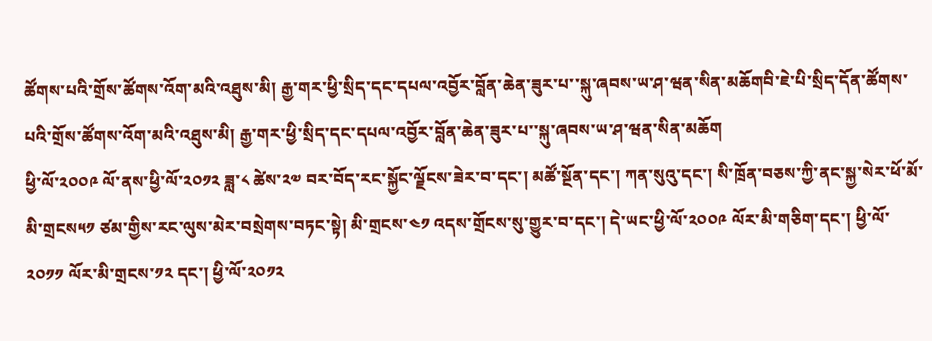ཚོགས་པའི་གྲོས་ཚོགས་འོག་མའི་འཐུས་མི། རྒྱ་གར་ཕྱི་སྲིད་དང་དཔལ་འབྱོར་བློན་ཆེན་ཟུར་པ་་སྐུ་ཞབས་ཡ་ཤ་ཝན་སིན་མཆོགབི་ཇེ་པི་སྲིད་དོན་ཚོགས་པའི་གྲོས་ཚོགས་འོག་མའི་འཐུས་མི། རྒྱ་གར་ཕྱི་སྲིད་དང་དཔལ་འབྱོར་བློན་ཆེན་ཟུར་པ་་སྐུ་ཞབས་ཡ་ཤ་ཝན་སིན་མཆོག
ཕྱི་ལོ་༢༠༠༩ ལོ་ནས་ཕྱི་ལོ་༢༠༡༢ ཟླ་༨ ཚེས་༢༧ བར་བོད་རང་སྐྱོང་ལྗོངས་ཟེར་བ་དང་། མཚོ་སྔོན་དང་། ཀན་སུའུ་དང་། སི་ཁྲོན་བཅས་ཀྱི་ནང་སྐྱ་སེར་ཕོ་མོ་མི་གྲངས༥༡ ཙམ་གྱིས་རང་ལུས་མེར་བསྲེགས་བཏང་སྟེ། མི་གྲངས་༤༡ འདས་གྲོངས་སུ་གྱུར་བ་དང་། དེ་ཡང་ཕྱི་ལོ་༢༠༠༩ ལོར་མི་གཅིག་དང་། ཕྱི་ལོ་༢༠༡༡ ལོར་མི་གྲངས་༡༢ དང་། ཕྱི་ལོ་༢༠༡༢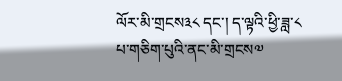ལོར་མི་གྲངས༣༨ དང་། ད་ལྟའི་ཕྱི་ཟླ་༨ པ་གཅིག་པུའི་ནང་མི་གྲངས༧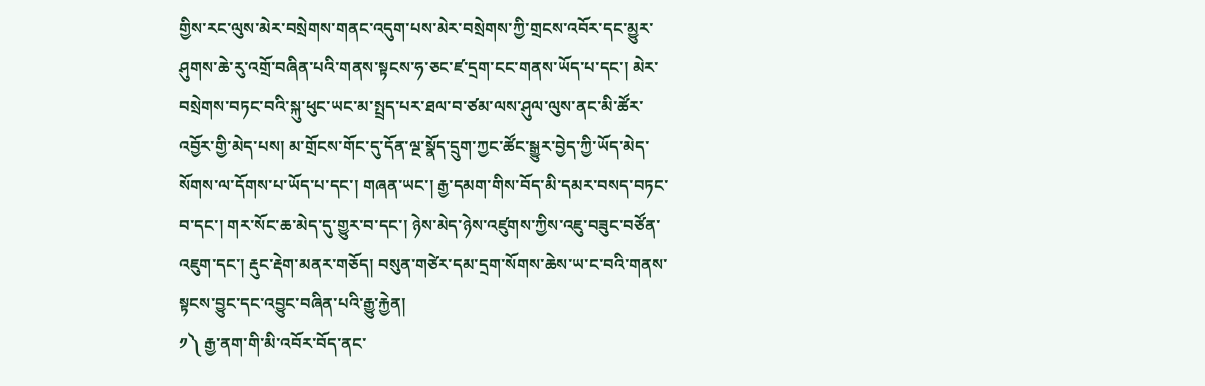གྱིས་རང་ལུས་མེར་བསྲེགས་གནང་འདུག་པས་མེར་བསྲེགས་ཀྱི་གྲངས་འབོར་དང་མྱུར་ཤུགས་ཆེ་རུ་འགྲོ་བཞིན་པའི་གནས་སྟངས་ཧ་ཅང་ཛ་དྲག་ངང་གནས་ཡོད་པ་དང་། མེར་བསྲེགས་བཏང་བའི་སྐུ་ཕུང་ཡང་མ་སྤྲད་པར་ཐལ་བ་ཙམ་ལས་ཤུལ་ལུས་ནང་མི་ཚོར་འབྱོར་གྱི་མེད་པས། མ་གྲོངས་གོང་དུ་དོན་ལྔ་སྣོད་དྲུག་ཀྱང་ཚོང་སྒྱུར་བྱེད་ཀྱི་ཡོད་མེད་སོགས་ལ་དོགས་པ་ཡོད་པ་དང་། གཞན་ཡང་། རྒྱ་དམག་གིས་བོད་མི་དམར་བསད་བཏང་བ་དང་། གར་སོང་ཆ་མེད་དུ་གྱུར་བ་དང་། ཉེས་མེད་ཉེས་འཛུགས་ཀྱིས་འཇུ་བཟུང་བཙོན་འཇུག་དང་། རྡུང་རྡེག་མནར་གཅོད། བསུན་གཙེར་དམ་དྲག་སོགས་ཆེས་ཡ་ང་བའི་གནས་སྟངས་བྱུང་དང་འབྱུང་བཞིན་པའི་རྒྱུ་རྐྱེན།
༡༽ རྒྱ་ནག་གི་མི་འབོར་བོད་ནང་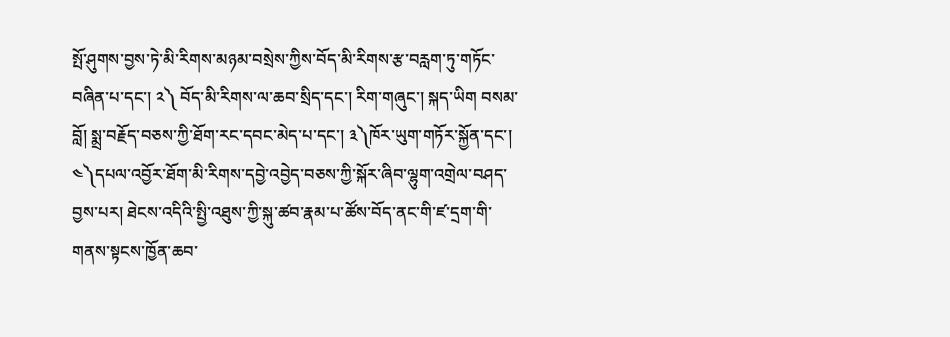སྤོ་ཤུགས་བྱས་ཏེ་མི་རིགས་མཉམ་བསྲེས་ཀྱིས་བོད་མི་རིགས་རྩ་བརླག་ཏུ་གཏོང་བཞིན་པ་དང་། ༢༽ བོད་མི་རིགས་ལ་ཆབ་སྲིད་དང་། རིག་གཞུང་། སྐད་ཡིག བསམ་བློ། སྨྲ་བརྗོད་བཅས་ཀྱི་ཐོག་རང་དབང་མེད་པ་དང་། ༣༽ཁོར་ཡུག་གཏོར་སྐྱོན་དང་། ༤༽དཔལ་འབྱོར་ཐོག་མི་རིགས་དབྱེ་འབྱེད་བཅས་ཀྱི་སྐོར་ཞིབ་ལྷུག་འགྲེལ་བཤད་བྱས་པར། ཐེངས་འདིའི་སྤྱི་འཐུས་ཀྱི་སྐུ་ཚབ་རྣམ་པ་ཚོས་བོད་ནང་གི་ཛ་དྲག་གི་གནས་སྟངས་ཁྱོན་ཆབ་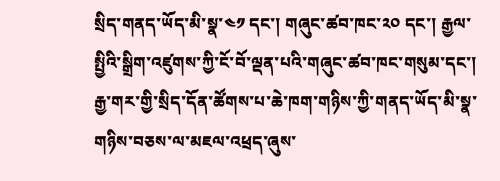སྲིད་གནད་ཡོད་མི་སྣ་༤༡ དང་། གཞུང་ཚབ་ཁང་༢༠ དང་། རྒྱལ་སྤྱིའི་སྒྲིག་འཛུགས་ཀྱི་ངོ་བོ་ལྡན་པའི་གཞུང་ཚབ་ཁང་གསུམ་དང་། རྒྱ་གར་གྱི་སྲིད་དོན་ཚོགས་པ་ཆེ་ཁག་གཉིས་ཀྱི་གནད་ཡོད་མི་སྣ་གཉིས་བཅས་ལ་མཇལ་འཕྲད་ཞུས་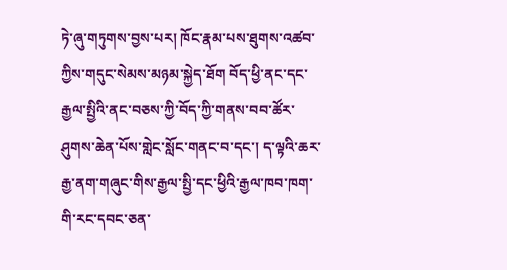ཏེ་ཞུ་གཏུགས་བྱས་པར། ཁོང་རྣམ་པས་ཐུགས་འཚབ་ཀྱིས་གདུང་སེམས་མཉམ་སྐྱེད་ཐོག བོད་ཕྱི་ནང་དང་རྒྱལ་སྤྱིའི་ནང་བཅས་ཀྱི་བོད་ཀྱི་གནས་བབ་ཚོར་ཤུགས་ཆེན་པོས་གླེང་སློང་གནང་བ་དང་། ད་ལྟའི་ཆར་རྒྱ་ནག་གཞུང་གིས་རྒྱལ་སྤྱི་དང་ཕྱིའི་རྒྱལ་ཁབ་ཁག་གི་རང་དབང་ཅན་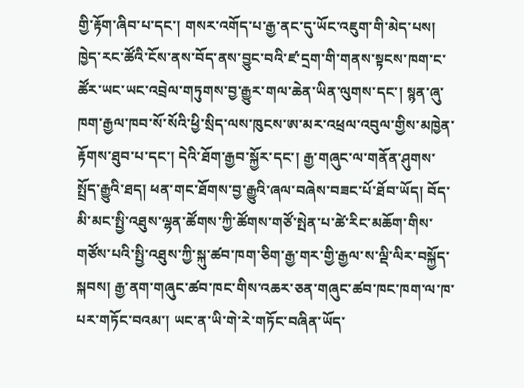གྱི་རྟོག་ཞིབ་པ་དང་། གསར་འགོད་པ་རྒྱ་ནང་དུ་ཡོང་འཇུག་གི་མེད་པས། ཁྱེད་རང་ཚོའི་ངོས་ནས་བོད་ནས་བྱུང་བའི་ཛ་དྲག་གི་གནས་སྟངས་ཁག་ང་ཚོར་ཡང་ཡང་འབྲེལ་གཏུགས་བྱ་རྒྱུར་གལ་ཆེན་ཡིན་ལུགས་དང་། སྙན་ཞུ་ཁག་རྒྱལ་ཁབ་སོ་སོའི་ཕྱི་སྲིད་ལས་ཁུངས་ཨ་མར་འཕྲལ་འབུལ་གྱིས་མཁྱེན་རྟོགས་ཐུབ་པ་དང་། དེའི་ཐོག་རྒྱབ་སྐྱོར་དང་། རྒྱ་གཞུང་ལ་གནོན་ཤུགས་སྤྲོད་རྒྱུའི་ཐད། ཕན་གང་ཐོགས་བྱ་རྒྱུའི་ཞལ་བཞེས་བཟང་པོ་ཐོབ་ཡོད། བོད་མི་མང་སྤྱི་འཐུས་ལྷན་ཚོགས་ཀྱི་ཚོགས་གཙོ་སྤེན་པ་ཚེ་རིང་མཆོག་གིས་གཙོས་པའི་སྤྱི་འཐུས་ཀྱི་སྐུ་ཚབ་ཁག་ཅིག་རྒྱ་གར་གྱི་རྒྱལ་ས་ལྡི་ལིར་བསྐྱོད་སྐབས། རྒྱ་ནག་གཞུང་ཚབ་ཁང་གིས་འཆར་ཅན་གཞུང་ཚབ་ཁང་ཁག་ལ་ཁ་པར་གཏོང་བའམ་། ཡང་ན་ཡི་གེ་རེ་གཏོང་བཞིན་ཡོད་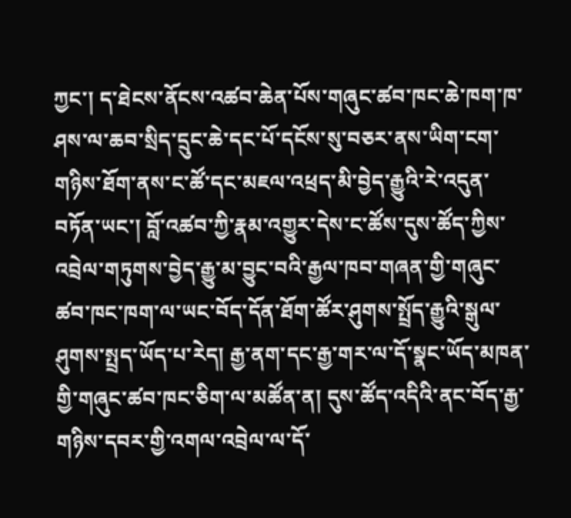ཀྱང་། ད་ཐེངས་ནོངས་འཚབ་ཆེན་པོས་གཞུང་ཚབ་ཁང་ཆེ་ཁག་ཁ་ཤས་ལ་ཆབ་སྲིད་དྲུང་ཆེ་དང་པོ་དངོས་སུ་བཅར་ནས་ཡིག་ངག་གཉིས་ཐོག་ནས་ང་ཚོ་དང་མཇལ་འཕྲད་མི་བྱེད་རྒྱུའི་རེ་འདུན་བཏོན་ཡང་། བློ་འཚབ་ཀྱི་རྣམ་འགྱུར་དེས་ང་ཚོས་དུས་ཚོད་ཀྱིས་འབྲེལ་གཏུགས་བྱེད་རྒྱུ་མ་བྱུང་བའི་རྒྱལ་ཁབ་གཞན་གྱི་གཞུང་ཚབ་ཁང་ཁག་ལ་ཡང་བོད་དོན་ཐོག་ཚོར་ཤུགས་སྤྲོད་རྒྱུའི་སྒུལ་ཤུགས་སྤྲད་ཡོད་པ་རེད། རྒྱ་ནག་དང་རྒྱ་གར་ལ་དོ་སྣང་ཡོད་མཁན་གྱི་གཞུང་ཚབ་ཁང་ཅིག་ལ་མཚོན་ན། དུས་ཚོད་འདིའི་ནང་བོད་རྒྱ་གཉིས་དབར་གྱི་འགལ་འབྲེལ་ལ་དོ་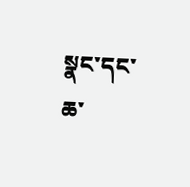སྣང་དང་ཆ་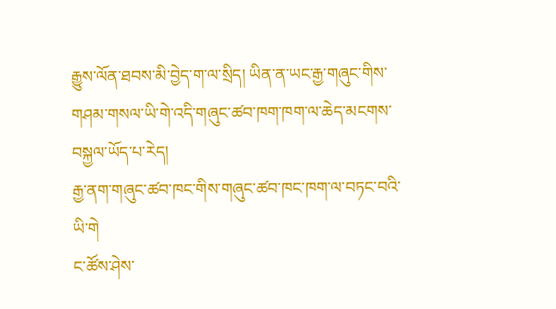རྒྱུས་ལོན་ཐབས་མི་བྱེད་ག་ལ་སྲིད། ཡིན་ན་ཡང་རྒྱ་གཞུང་གིས་གཤམ་གསལ་ཡི་གེ་འདི་གཞུང་ཚབ་ཁག་ཁག་ལ་ཆེད་མངགས་བསྐྱལ་ཡོད་པ་རེད།
རྒྱ་ནག་གཞུང་ཚབ་ཁང་གིས་གཞུང་ཚབ་ཁང་ཁག་ལ་བཏང་བའི་ཡི་གེ
ང་ཚོས་ཤེས་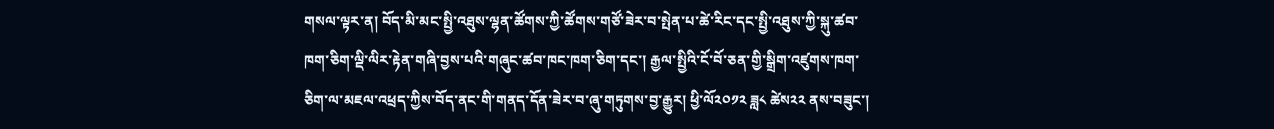གསལ་ལྟར་ན། བོད་མི་མང་སྤྱི་འཐུས་ལྷན་ཚོགས་ཀྱི་ཚོགས་གཙོ་ཟེར་བ་སྤེན་པ་ཚེ་རིང་དང་སྤྱི་འཐུས་ཀྱི་སྐུ་ཚབ་ཁག་ཅིག་ལྡི་ལིར་རྟེན་གཞི་བྱས་པའི་གཞུང་ཚབ་ཁང་ཁག་ཅིག་དང་། རྒྱལ་སྤྱིའི་ངོ་བོ་ཅན་གྱི་སྒྲིག་འཛུགས་ཁག་ཅིག་ལ་མཇལ་འཕྲད་ཀྱིས་བོད་ནང་གི་གནད་དོན་ཟེར་བ་ཞུ་གཏུགས་བྱ་རྒྱུར། ཕྱི་ལོ༢༠༡༢ ཟླ༨ ཚེས༢༢ ནས་བཟུང་།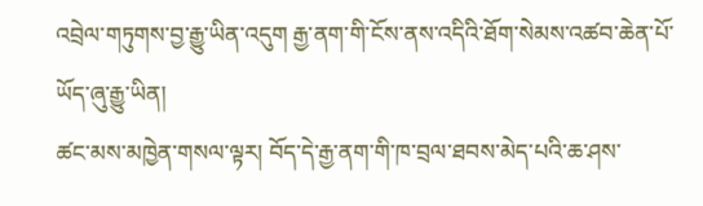འབྲེལ་གཏུགས་བྱ་རྒྱུ་ཡིན་འདུག རྒྱ་ནག་གི་ངོས་ནས་འདིའི་ཐོག་སེམས་འཚབ་ཆེན་པོ་ཡོད་ཞུ་རྒྱུ་ཡིན།
ཚང་མས་མཁྱེན་གསལ་ལྟར། བོད་དེ་རྒྱ་ནག་གི་ཁ་བྲལ་ཐབས་མེད་པའི་ཆ་ཤས་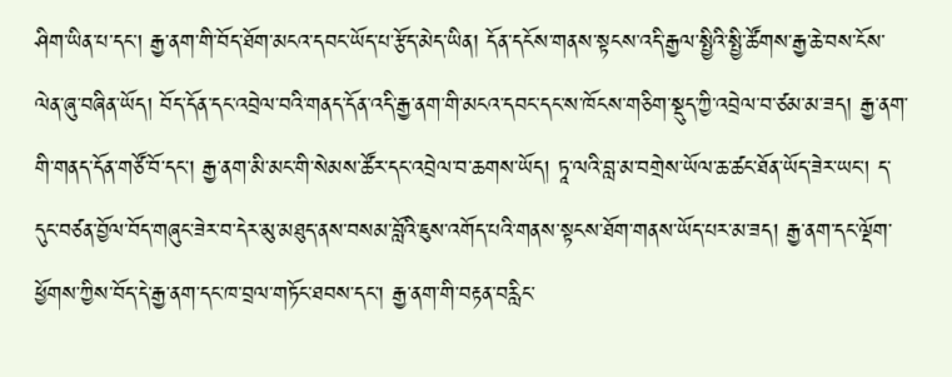ཤིག་ཡིན་པ་དང་། རྒྱ་ནག་གི་བོད་ཐོག་མངའ་དབང་ཡོད་པ་རྩོད་མེད་ཡིན། དོན་དངོས་གནས་སྟངས་འདི་རྒྱལ་སྤྱིའི་སྤྱི་ཚོགས་རྒྱ་ཆེ་བས་ངོས་ལེན་ཞུ་བཞིན་ཡོད། བོད་དོན་དང་འབྲེལ་བའི་གནད་དོན་འདི་རྒྱ་ནག་གི་མངའ་དབང་དང་ས་ཁོངས་གཅིག་སྡུད་ཀྱི་འབྲེལ་བ་ཙམ་མ་ཟད། རྒྱ་ནག་གི་གནད་དོན་གཙོ་བོ་དང་། རྒྱ་ནག་མི་མང་གི་སེམས་ཚོར་དང་འབྲེལ་བ་ཆགས་ཡོད། ཏཱ་ལའི་བླ་མ་བགྲེས་ཡོལ་ཆ་ཚང་ཐོན་ཡོད་ཟེར་ཡང་། ད་དུང་བཙན་བྱོལ་བོད་གཞུང་ཟེར་བ་དེར་མུ་མཐུད་ནས་བསམ་བློའི་ཇུས་འགོད་པའི་གནས་སྟངས་ཐོག་གནས་ཡོད་པར་མ་ཟད། རྒྱ་ནག་དང་ལྡོག་ཕྱོགས་ཀྱིས་བོད་དེ་རྒྱ་ནག་དང་ཁ་བྲལ་གཏོང་ཐབས་དང་། རྒྱ་ནག་གི་བརྟན་བརླིང་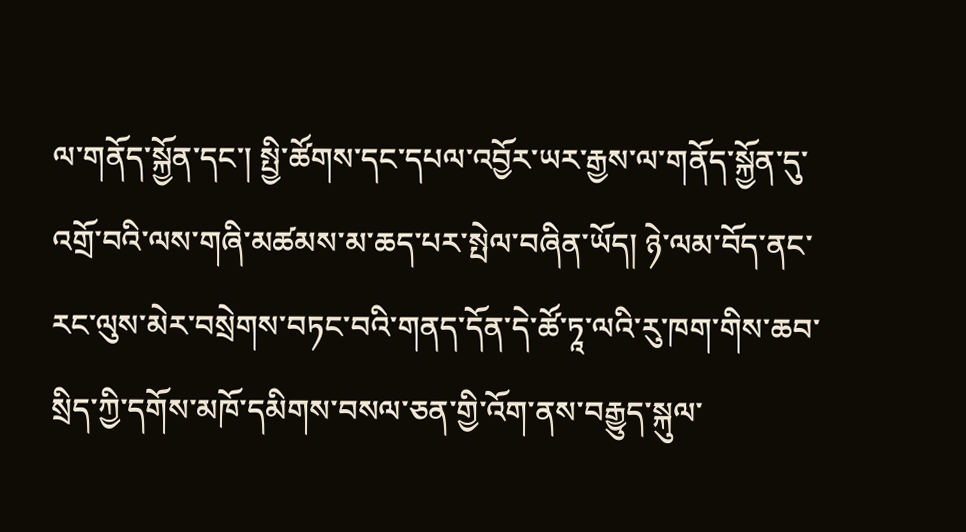ལ་གནོད་སྐྱོན་དང་། སྤྱི་ཚོགས་དང་དཔལ་འབྱོར་ཡར་རྒྱས་ལ་གནོད་སྐྱོན་དུ་འགྲོ་བའི་ལས་གཞི་མཚམས་མ་ཆད་པར་སྤེལ་བཞིན་ཡོད། ཉེ་ལམ་བོད་ནང་རང་ལུས་མེར་བསྲེགས་བཏང་བའི་གནད་དོན་དེ་ཚོ་ཏཱ་ལའི་རུ་ཁག་གིས་ཆབ་སྲིད་ཀྱི་དགོས་མཁོ་དམིགས་བསལ་ཅན་གྱི་འོག་ནས་བརྒྱུད་སྐུལ་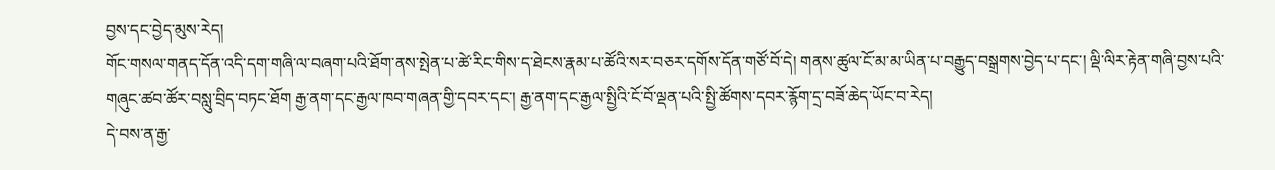བྱས་དང་བྱེད་མུས་རེད།
གོང་གསལ་གནད་དོན་འདི་དག་གཞི་ལ་བཞག་པའི་ཐོག་ནས་སྤེན་པ་ཚེ་རིང་གིས་ད་ཐེངས་རྣམ་པ་ཚོའི་སར་བཅར་དགོས་དོན་གཙོ་བོ་དེ། གནས་ཚུལ་ངོ་མ་མ་ཡིན་པ་བརྒྱུད་བསྒྲགས་བྱེད་པ་དང་། ལྡི་ལིར་རྟེན་གཞི་བྱས་པའི་གཞུང་ཚབ་ཚོར་བསླུ་བྲིད་བཏང་ཐོག རྒྱ་ནག་དང་རྒྱལ་ཁབ་གཞན་གྱི་དབར་དང་། རྒྱ་ནག་དང་རྒྱལ་སྤྱིའི་ངོ་བོ་ལྡན་པའི་སྤྱི་ཚོགས་དབར་རྙོག་དྲ་བཟོ་ཆེད་ཡོང་བ་རེད།
དེ་བས་ན་རྒྱ་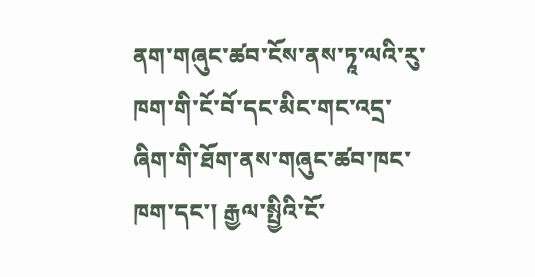ནག་གཞུང་ཚབ་ངོས་ནས་ཏཱ་ལའི་རུ་ཁག་གི་ངོ་བོ་དང་མིང་གང་འདྲ་ཞིག་གི་ཐོག་ནས་གཞུང་ཚབ་ཁང་ཁག་དང་། རྒྱལ་སྤྱིའི་ངོ་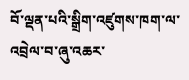བོ་ལྡན་པའི་སྒྲིག་འཛུགས་ཁག་ལ་འབྲེལ་བ་ཞུ་འཆར་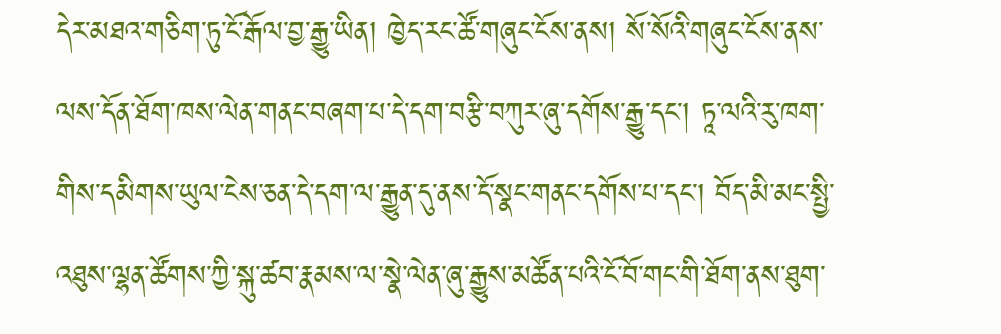དེར་མཐའ་གཅིག་ཏུ་ངོ་རྒོལ་བྱ་རྒྱུ་ཡིན། ཁྱེད་རང་ཚོ་གཞུང་ངོས་ནས། སོ་སོའི་གཞུང་ངོས་ནས་ལས་དོན་ཐོག་ཁས་ལེན་གནང་བཞག་པ་དེ་དག་བརྩི་བཀུར་ཞུ་དགོས་རྒྱུ་དང་། ཏཱ་ལའི་རུ་ཁག་གིས་དམིགས་ཡུལ་ངེས་ཅན་དེ་དག་ལ་རྒྱུན་དུ་ནས་དོ་སྣང་གནང་དགོས་པ་དང་། བོད་མི་མང་སྤྱི་འཐུས་ལྷན་ཚོགས་ཀྱི་སྐུ་ཚབ་རྣམས་ལ་སྣེ་ལེན་ཞུ་རྒྱུས་མཚོན་པའི་ངོ་བོ་གང་གི་ཐོག་ནས་ཐུག་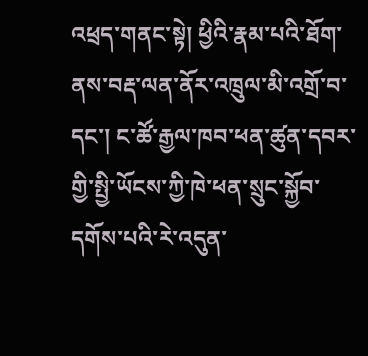འཕྲད་གནང་སྟེ། ཕྱིའི་རྣམ་པའི་ཐོག་ནས་བརྡ་ལན་ནོར་འཁྲུལ་མི་འགྲོ་བ་དང་། ང་ཚོ་རྒྱལ་ཁབ་ཕན་ཚུན་དབར་གྱི་སྤྱི་ཡོངས་ཀྱི་ཁེ་ཕན་སྲུང་སྐྱོབ་དགོས་པའི་རེ་འདུན་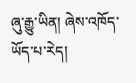ཞུ་རྒྱུ་ཡིན། ཞེས་འཁོད་ཡོད་པ་རེད།